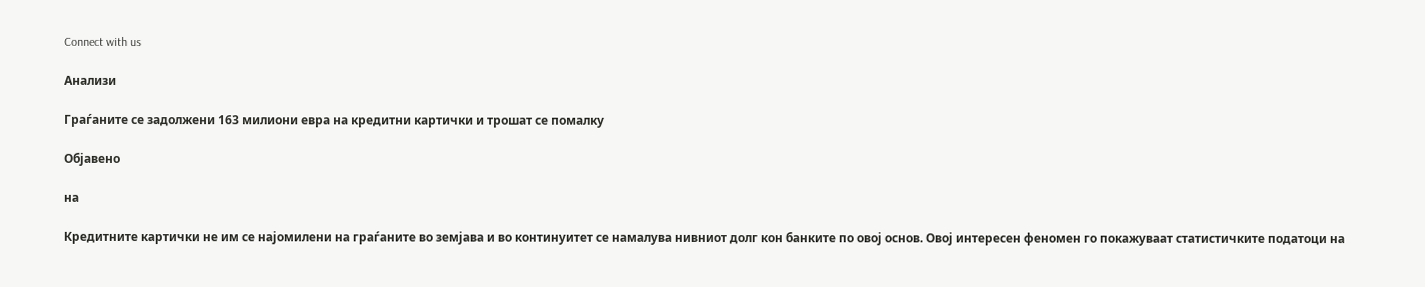Connect with us

Анализи

Граѓаните се задолжени 163 милиони евра на кредитни картички и трошат се помалку

Објавено

на

Кредитните картички не им се најомилени на граѓаните во земјава и во континуитет се намалува нивниот долг кон банките по овој основ. Овој интересен феномен го покажуваат статистичките податоци на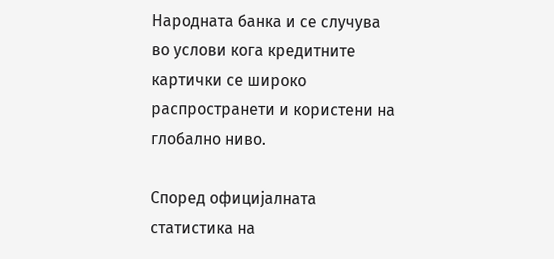Народната банка и се случува во услови кога кредитните картички се широко распространети и користени на глобално ниво.

Според официјалната статистика на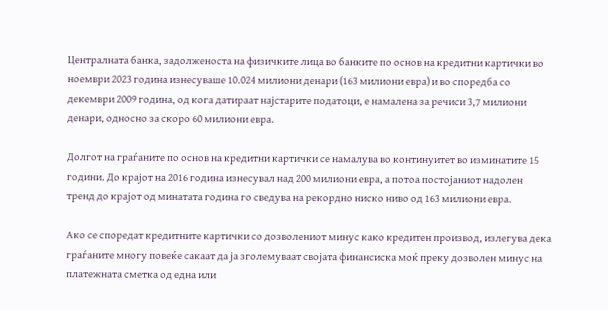Централната банка, задолженоста на физичките лица во банките по основ на кредитни картички во ноември 2023 година изнесуваше 10.024 милиони денари (163 милиони евра) и во споредба со декември 2009 година, од кога датираат најстарите податоци, е намалена за речиси 3,7 милиони денари, односно за скоро 60 милиони евра.

Долгот на граѓаните по основ на кредитни картички се намалува во континуитет во изминатите 15 години. До крајот на 2016 година изнесувал над 200 милиони евра, а потоа постојаниот надолен тренд до крајот од минатата година го сведува на рекордно ниско ниво од 163 милиони евра.

Ако се споредат кредитните картички со дозволениот минус како кредитен производ, излегува дека граѓаните многу повеќе сакаат да ја зголемуваат својата финансиска моќ преку дозволен минус на платежната сметка од една или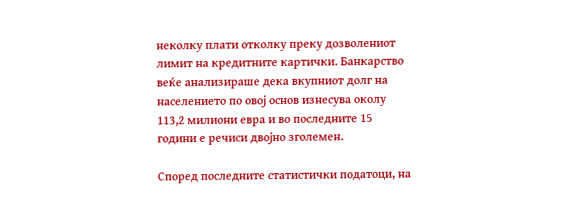неколку плати отколку преку дозволениот лимит на кредитните картички. Банкарство веќе анализираше дека вкупниот долг на населението по овој основ изнесува околу 113,2 милиони евра и во последните 15 години е речиси двојно зголемен.

Според последните статистички податоци, на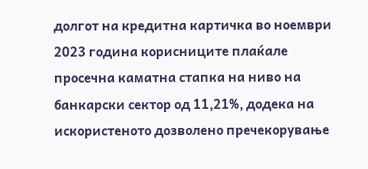долгот на кредитна картичка во ноември 2023 година корисниците плаќале просечна каматна стапка на ниво на банкарски сектор од 11,21%, додека на искористеното дозволено пречекорување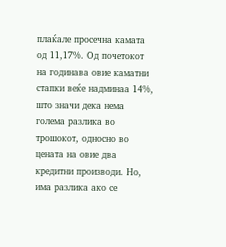плаќале просечна камата од 11,17%. Од почетокот на годинава овие каматни стапки веќе надминаа 14%, што значи дека нема голема разлика во трошокот, односно во цената на овие два кредитни производи. Но, има разлика ако се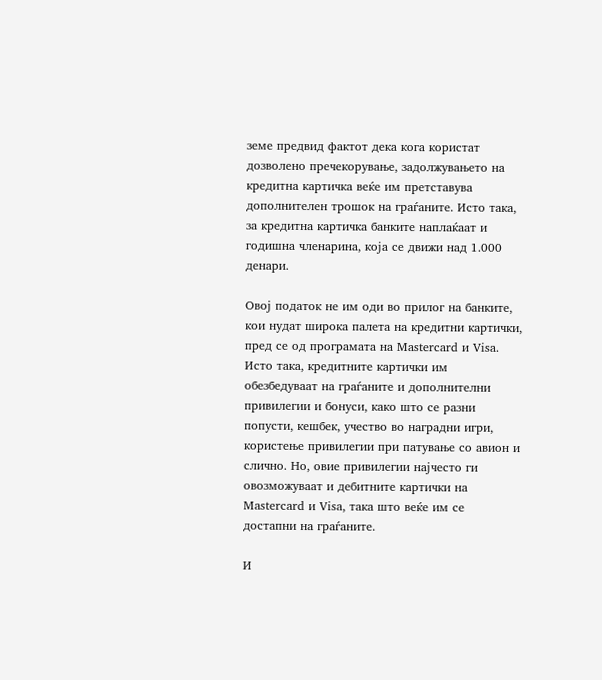земе предвид фактот дека кога користат дозволено пречекорување, задолжувањето на кредитна картичка веќе им претставува дополнителен трошок на граѓаните. Исто така, за кредитна картичка банките наплаќаат и годишна членарина, која се движи над 1.000 денари.

Овој податок не им оди во прилог на банките, кои нудат широка палета на кредитни картички, пред се од програмата на Mastercard и Visa. Исто така, кредитните картички им обезбедуваат на граѓаните и дополнителни привилегии и бонуси, како што се разни попусти, кешбек, учество во наградни игри, користење привилегии при патување со авион и слично. Но, овие привилегии најчесто ги овозможуваат и дебитните картички на Mastercard и Visa, така што веќе им се достапни на граѓаните.

И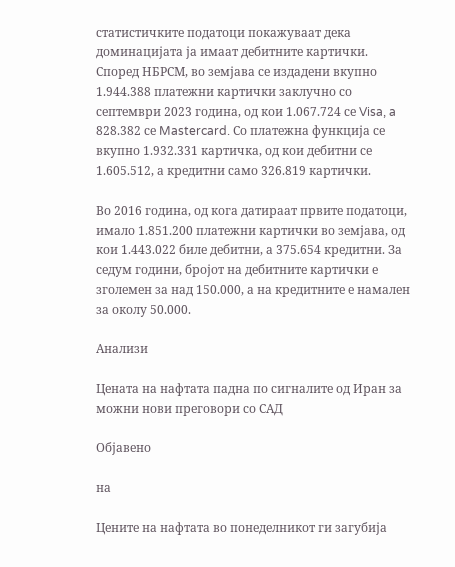статистичките податоци покажуваат дека доминацијата ја имаат дебитните картички. Според НБРСМ, во земјава се издадени вкупно 1.944.388 платежни картички заклучно со септември 2023 година, од кои 1.067.724 се Visa, a 828.382 се Mastercard. Со платежна функција се вкупно 1.932.331 картичка, од кои дебитни се 1.605.512, а кредитни само 326.819 картички.

Во 2016 година, од кога датираат првите податоци, имало 1.851.200 платежни картички во земјава, од кои 1.443.022 биле дебитни, а 375.654 кредитни. За седум години, бројот на дебитните картички е зголемен за над 150.000, а на кредитните е намален за околу 50.000.

Анализи

Цената на нафтата падна по сигналите од Иран за можни нови преговори со САД

Објавено

на

Цените на нафтата во понеделникот ги загубија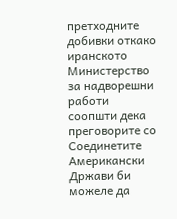претходните добивки откако иранското Министерство за надворешни работи соопшти дека преговорите со Соединетите Американски Држави би можеле да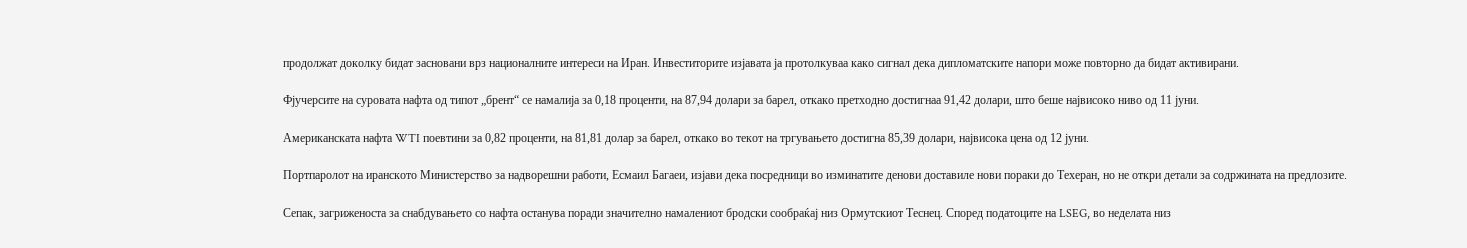продолжат доколку бидат засновани врз националните интереси на Иран. Инвеститорите изјавата ја протолкуваа како сигнал дека дипломатските напори може повторно да бидат активирани.

Фјучерсите на суровата нафта од типот „брент“ се намалија за 0,18 проценти, на 87,94 долари за барел, откако претходно достигнаа 91,42 долари, што беше највисоко ниво од 11 јуни.

Американската нафта WTI поевтини за 0,82 проценти, на 81,81 долар за барел, откако во текот на тргувањето достигна 85,39 долари, највисока цена од 12 јуни.

Портпаролот на иранското Министерство за надворешни работи, Есмаил Багаеи, изјави дека посредници во изминатите денови доставиле нови пораки до Техеран, но не откри детали за содржината на предлозите.

Сепак, загриженоста за снабдувањето со нафта останува поради значително намалениот бродски сообраќај низ Ормутскиот Теснец. Според податоците на LSEG, во неделата низ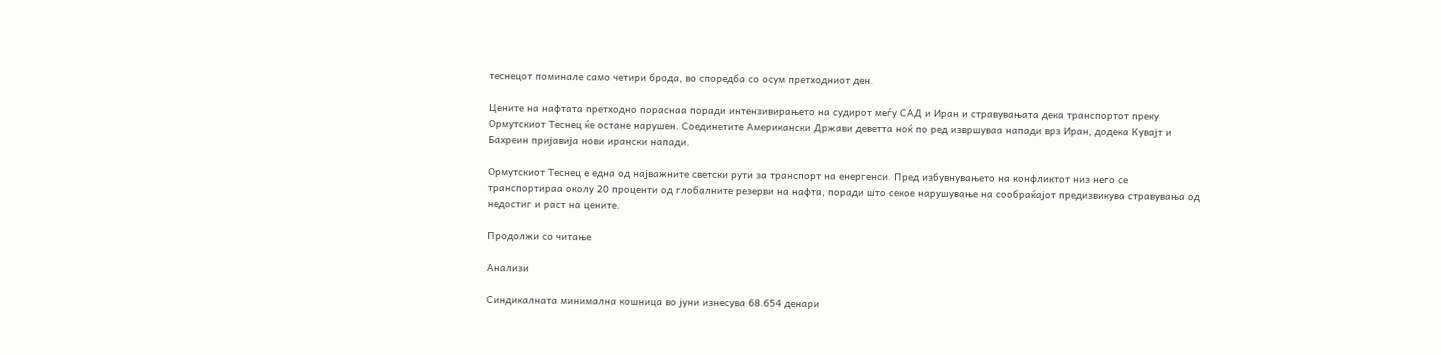теснецот поминале само четири брода, во споредба со осум претходниот ден.

Цените на нафтата претходно пораснаа поради интензивирањето на судирот меѓу САД и Иран и стравувањата дека транспортот преку Ормутскиот Теснец ќе остане нарушен. Соединетите Американски Држави деветта ноќ по ред извршуваа напади врз Иран, додека Кувајт и Бахреин пријавија нови ирански напади.

Ормутскиот Теснец е една од најважните светски рути за транспорт на енергенси. Пред избувнувањето на конфликтот низ него се транспортираа околу 20 проценти од глобалните резерви на нафта, поради што секое нарушување на сообраќајот предизвикува стравувања од недостиг и раст на цените.

Продолжи со читање

Анализи

Синдикалната минимална кошница во јуни изнесува 68.654 денари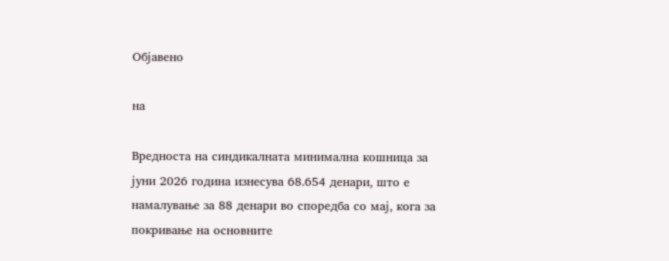Објавено

на

Вредноста на синдикалната минимална кошница за јуни 2026 година изнесува 68.654 денари, што е намалување за 88 денари во споредба со мај, кога за покривање на основните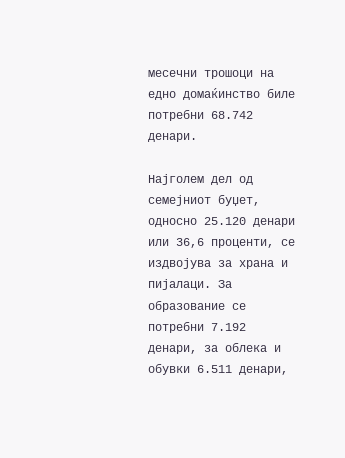месечни трошоци на едно домаќинство биле потребни 68.742 денари.

Најголем дел од семејниот буџет, односно 25.120 денари или 36,6 проценти, се издвојува за храна и пијалаци. За образование се потребни 7.192 денари, за облека и обувки 6.511 денари,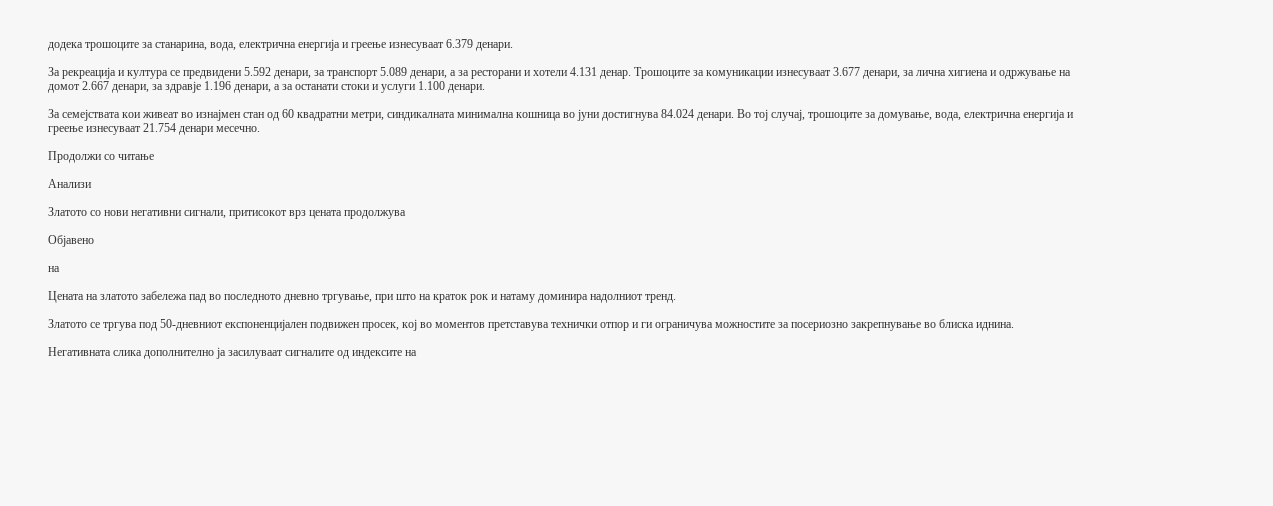додека трошоците за станарина, вода, електрична енергија и греење изнесуваат 6.379 денари.

За рекреација и култура се предвидени 5.592 денари, за транспорт 5.089 денари, а за ресторани и хотели 4.131 денар. Трошоците за комуникации изнесуваат 3.677 денари, за лична хигиена и одржување на домот 2.667 денари, за здравје 1.196 денари, а за останати стоки и услуги 1.100 денари.

За семејствата кои живеат во изнајмен стан од 60 квадратни метри, синдикалната минимална кошница во јуни достигнува 84.024 денари. Во тој случај, трошоците за домување, вода, електрична енергија и греење изнесуваат 21.754 денари месечно.

Продолжи со читање

Анализи

Златото со нови негативни сигнали, притисокот врз цената продолжува

Објавено

на

Цената на златото забележа пад во последното дневно тргување, при што на краток рок и натаму доминира надолниот тренд.

Златото се тргува под 50-дневниот експоненцијален подвижен просек, кој во моментов претставува технички отпор и ги ограничува можностите за посериозно закрепнување во блиска иднина.

Негативната слика дополнително ја засилуваат сигналите од индексите на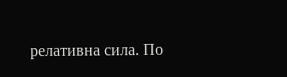релативна сила. По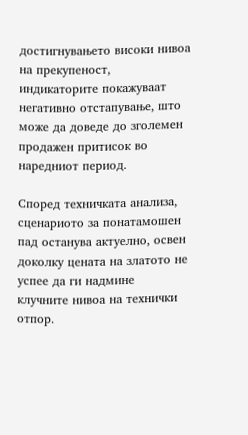достигнувањето високи нивоа на прекупеност, индикаторите покажуваат негативно отстапување, што може да доведе до зголемен продажен притисок во наредниот период.

Според техничката анализа, сценариото за понатамошен пад останува актуелно, освен доколку цената на златото не успее да ги надмине клучните нивоа на технички отпор.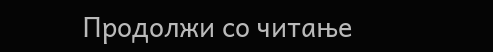Продолжи со читање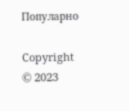Популарно

Copyright © 2023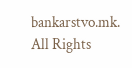bankarstvo.mk. All Rights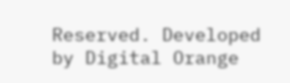Reserved. Developed by Digital Orange